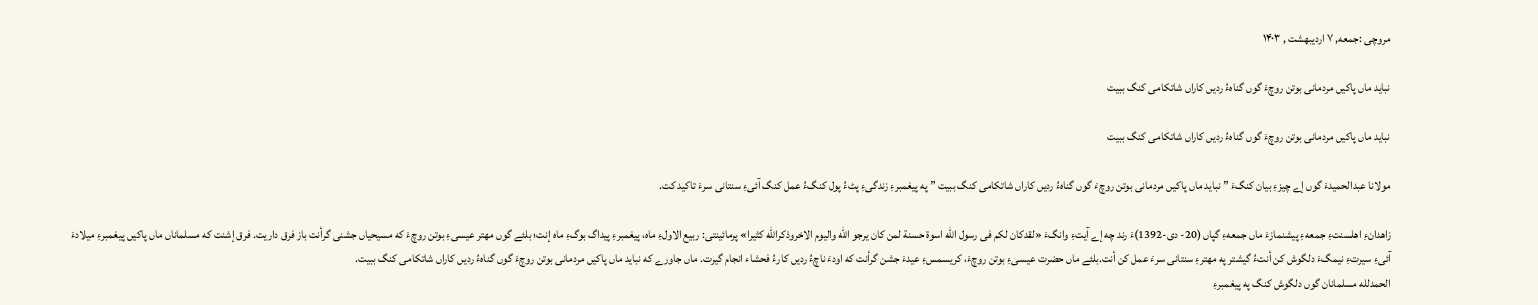مروچی :جمعه, ۷ اردیبهشت , ۱۴۰۳

نباید ماں پاکیں مردمانی بوتن روچءَ گوں گناهءُ ردیں کاراں شاتکامی کنگ ببیت

نباید ماں پاکیں مردمانی بوتن روچءَ گوں گناهءُ ردیں کاراں شاتکامی کنگ ببیت

مولانا عبدالحمیدءَ گوں إے چیزءِ بیان کنگءَ ” نباید ماں پاکیں مردمانی بوتن روچءَ گوں گناهءُ ردیں کاراں شاتکامی کنگ ببیت ” په پیغمبرءِ زندگیءِ پٹءُ پول کنگءُ عمل کنگ آئیءِ سنتانی سرءَ تاکید کت.

زاهدانءِ اهلسنتءِ جمعهءِ پیشنمازءَ ماں جمعهءِ گپاں (20- دی-1392)ءَ رند چه إے آیتءِ وانگءَ «لقدکان لکم فی رسول الله اسوة حسنة لمن کان یرجو الله والیوم الاخروذکرالله کثیرا» پرمائینتی: ربیع الاولءِ ماه، پیغمبرءِ پیداگ بوگءِ ماه إنت؛ بلئے گوں مهتر عیسیءِ بوتن روچءَ که مسیحیاں جشنی گرأنت باز فرق داریت. فرق إشنت که مسلماناں ماں پاکیں پیغمبرءِ میلادءَ آئیءِ سیرتءِ نیمگءَ دلگوش کن أنتءُ گیشتر په مهترءِ سنتانی سرءَ عمل کن أنت.بلئے ماں حضرت عیسیءِ بوتن روچءَ، کریسمسءِ عیدءَ جشن گرأنت که اودءَ ناچءُ ردیں کارءُ فحشاء انجام گیرت. ماں جاورے که نباید ماں پاکیں مردمانی بوتن روچءَ گوں گناهءُ ردیں کاراں شاتکامی کنگ ببیت.
الحمدلله مسلمانان گوں دلگوش کنگ په پیغمبرءِ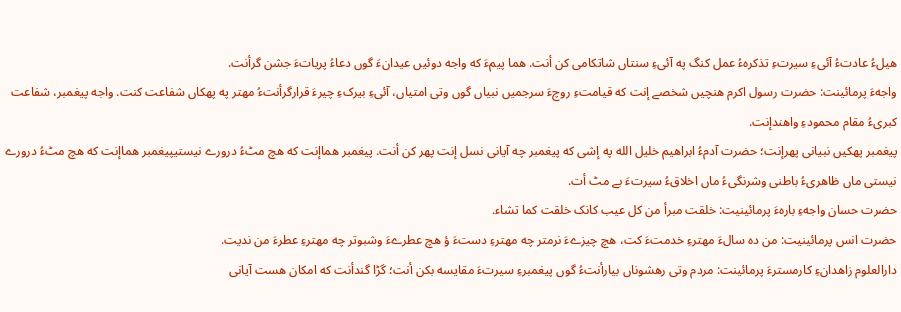هیلءُ عادتءُ آئیءِ سیرتءِ تذکرهءُ عمل کنگ په آئیءِ سنتاں شاتکامی کن أنت. هما پیمءَ که واجه دوئیں عیدانءَ گوں دعاءُ پریاتءَ جشن گرأنت.
واجهءَ پرمائینت: حضرت رسول اکرم هنچیں شخصے إنت که قیامتءِ روچءَ سرجمیں نبیاں گوں وتی امتیاں، آئیءِ بیرکءِ چیرءَ قرارگرأنتءُ مهتر په پهکاں شفاعت کنت. واجه پیغمبر، شفاعت کبریءُ مقام محمودءِ واهندإنت.
پیغمبر پهکیں نبیانی پهرإنت؛ حضرت آدمءُ ابراهیم خلیل الله په إشی که پیغمبر چه آیانی نسل إنت پهر کن أنت. پیغمبر هماإنت که هچ مٹءُ درورے نیستیپیغمبر هماإنت که هچ مٹءُ درورے نیستی ماں ظاهریءُ باطنی وشرنگیءُ ماں اخلاقءُ سیرتءَ بے مٹ أت.
حضرت حسان واجهءِ بارهءَ پرمائینیت: خلقت مبرأ من کل عیب کانک خلقت کما تشاء.
حضرت انس پرمائینیت: من ده سالءَ مهترءِ خدمتءَ کت، هچ چیزےءَ نرمتر چه مهترءِ دستءَ ؤ هچ عطرےءَ وشبوتر چه مهترءِ عطرءَ من ندیت.
دارالعلوم زاهدانءِ کارمسترءَ پرمائینت: مردم وتی رهشوناں بیارأنتءُ گوں پیغمبرءِ سیرتءَ مقایسه بکن أنت؛ گڑا گندأنت که امکان هست آیانی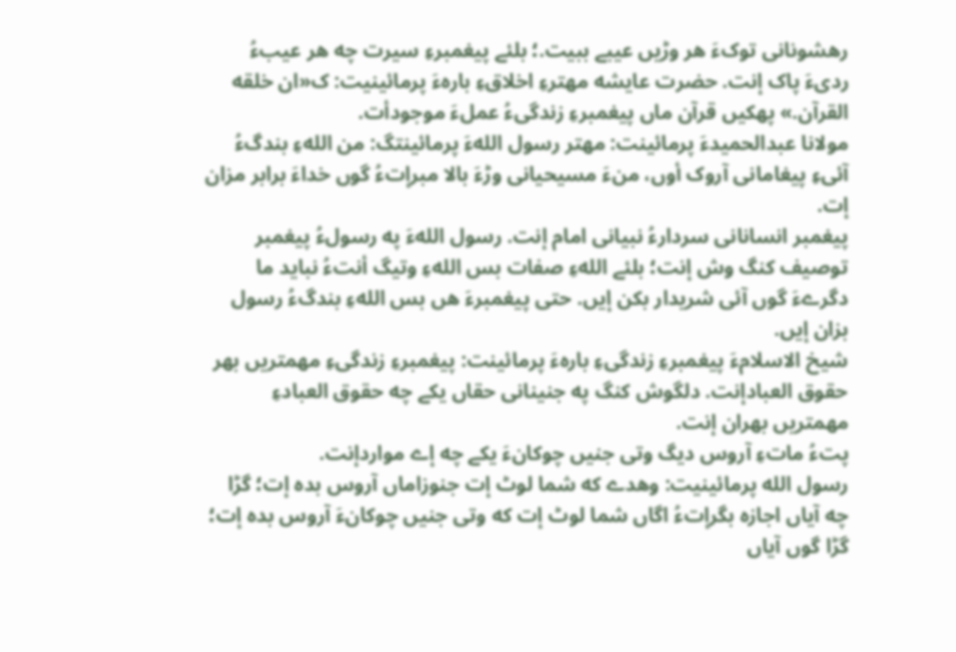رهشونانی توکءَ هر وڑیں عیبے ببیت.؛ بلئے پیغمبرءِ سیرت چه هر عیبءُ ردیءَ پاک إنت. حضرت عایشه مهترءِ اخلاقءِ بارهءَ پرمائینیت: ک«ان خلقه القرآن.» پهکیں قرآن ماں پیغمبرءِ زندگیءُ عملءَ موجودأت.
مولانا عبدالحمیدءَ پرمائینت: مهتر رسول اللهءَ پرمائینتگ: من اللهءِ بندگءُ آئیءِ پیغامانی آروک أوں، منءَ مسیحیانی وڑءَ بالا مبرإتءُ گوں خداءَ برابر مزان إت.
پیغمبر انسانانی سردارءُ نبیانی امام إنت. رسول اللهءَ په رسولءُ پیغمبر توصیف کنگ وش إنت؛ بلئے اللهءِ صفات بس اللهءِ وتیگ أنتءُ نباید ما دگرےءَ گوں آئی شریدار بکن إیں. حتی پیغمبرءَ هں بس اللهءِ بندگءُ رسول بزان إیں.
شیخ الاسلامءَ پیغمبرءِ زندگیءِ بارهءَ پرمائینت: پیغمبرءِ زندگیءِ مهمتریں بهر حقوق العبادإنت. دلگوش کنگ په جنینانی حقاں یکے چه حقوق العبادءِ مهمتریں بهران إنت.
پتءُ ماتءِ آروس دیگ وتی جنیں چوکانءَ یکے چه إے مواردإنت.
رسول الله پرمائینیت: وهدے که شما لوٹ إت جنوزاماں آروس بده إت؛ گڑا چه آیاں اجازه بگرإتءُ اگاں شما لوٹ إت که وتی جنیں چوکانءَ آروس بده إت؛ گڑا گوں آیاں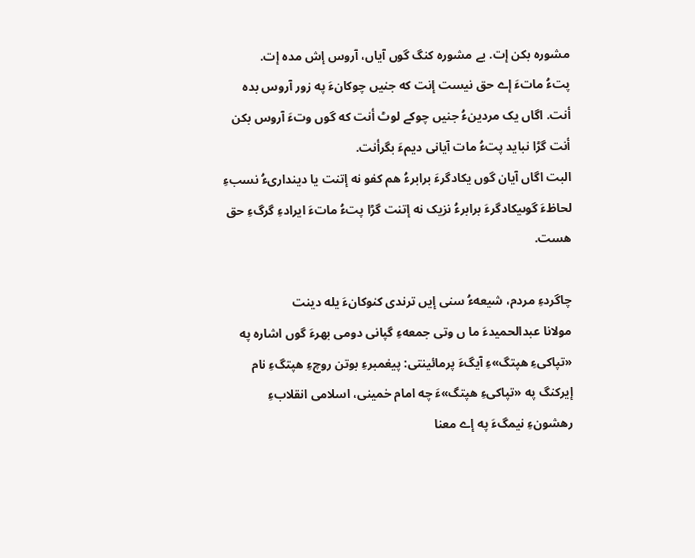مشوره بکن إت. بے مشوره کنگ گوں آیاں، آروس إش مده إت.
پتءُ ماتءَ إے حق نیست إنت که جنیں چوکانءَ په زور آروس بده أنت. اگاں یک مردینءُ جنیں چوکے لوٹ أنت که گوں وتءَ آروس بکن أنت گڑا نباید پتءُ مات آیانی دیمءَ بگرأنت.
البت اگاں آیان گوں یکادگرءَ برابرءُ هم کفو نه إتنت یا دینداریءُ نسبءِ لحاظءَ گوںیکادگرءَ برابرءُ نزیک نه إتنت گڑا پتءُ ماتءَ ایرادءِ گرگءِ حق هست.

چاگردءِ مردم، شیعهءُ سنی إیں ترندی کنوکانءَ یله دینت
مولانا عبدالحمیدءَ ما ں وتی جمعهءِ گپانی دومی بهرءَ گوں اشاره په «تپاکیءِ هپتگ»ءِ آیگءَ پرمائینتی: پیغمبرءِ بوتن روچءِ هپتگءِ نام إیرکنگ په «تپاکیءِ هپتگ»ءَ چه امام خمینی، اسلامی انقلابءِ رهشونءِ نیمگءَ په إے معنا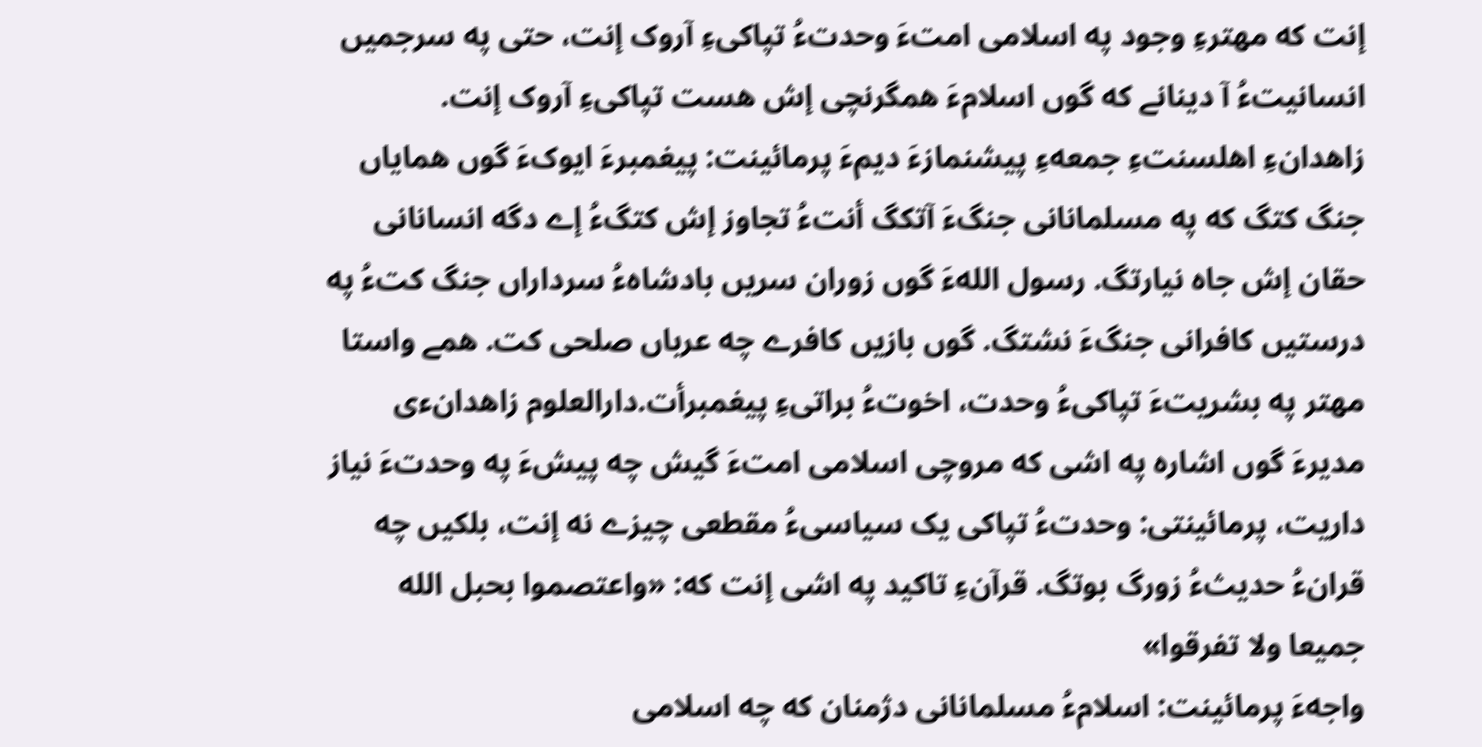إنت که مهترءِ وجود په اسلامی امتءَ وحدتءُ تپاکیءِ آروک إنت، حتی په سرجمیں انسانیتءُ آ دینانے که گوں اسلامءَ همگرنچی إش هست تپاکیءِ آروک إنت.
زاهدانءِ اهلسنتءِ جمعهءِ پیشنمازءَ دیمءَ پرمائینت: پیغمبرءَ ایوکءَ گوں همایاں جنگ کتگ که په مسلمانانی جنگءَ آتکگ أنتءُ تجاوز إش کتگءُ إے دگه انسانانی حقان إش جاه نیارتگ. رسول اللهءَ گوں زوران سریں بادشاهءُ سرداراں جنگ کتءُ په درستیں کافرانی جنگءَ نشتگ. گوں بازیں کافرے چه عرباں صلحی کت. همے واستا مهتر په بشریتءَ تپاکیءُ وحدت، اخوتءُ براتیءِ پیغمبرأت.دارالعلوم زاهدانءی مدیرءَ گوں اشاره په اشی که مروچی اسلامی امتءَ گیش چه پیشءَ په وحدتءَ نیاز داریت، پرمائینتی: وحدتءُ تپاکی یک سیاسیءُ مقطعی چیزے نه إنت، بلکیں چه قرانءُ حدیثءُ زورگ بوتگ. قرآنءِ تاکید په اشی إنت که: «واعتصموا بحبل الله جمیعا ولا تفرقوا»
واجهءَ پرمائینت: اسلامءُ مسلمانانی دژمنان که چه اسلامی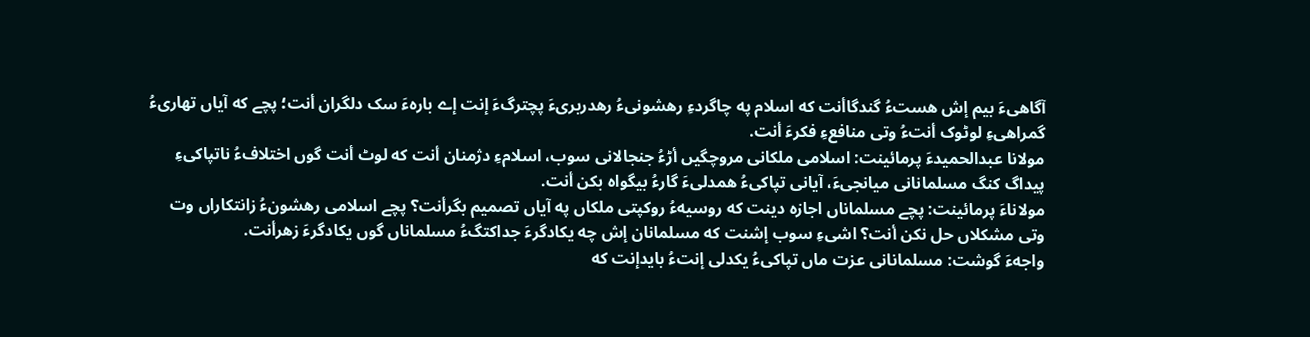آگاهیءَ بیم إش هستءُ گندگاأنت که اسلام په چاگردءِ رهشونیءُ رهدربریءَ پچترگءَ إنت إے بارهءَ سک دلگران أنت؛ پچے که آیاں تهاریءُ گمراهیءِ لوٹوک أنتءُ وتی منافعءِ فکرءَ أنت.
مولانا عبدالحمیدءَ پرمائینت: اسلامی ملکانی مروچگیں أڑءُ جنجالانی سوب، اسلامءِ دژمنان أنت که لوٹ أنت گوں اختلافءُ ناتپاکیءِ پیداگ کنگ مسلمانانی میانجیءَ، آیانی تپاکیءُ همدلیءَ گارءُ بیگواه بکن أنت.
مولاناءَ پرمائینت: پچے مسلماناں اجازه دینت که روسیهءُ روکپتی ملکاں په آیاں تصمیم بگرأنت؟ پچے اسلامی رهشونءُ زانتکاراں وت وتی مشکلاں حل نکن أنت؟ اشیءِ سوب إشنت که مسلمانان إش چه یکادگرءَ جداکتگءُ مسلماناں گوں یکادگرءَ زهرأنت.
واجهءَ گوشت: مسلمانانی عزت ماں تپاکیءُ یکدلی إنتءُ بایدإنت که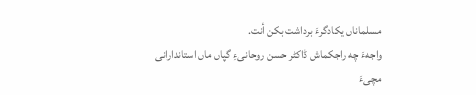مسلماناں یکادگرءَ برداشت بکن أنت.
واجهءَ چه راجکماش ڈاکٹر حسن روحانیءِ گپاں ماں استاندارانی مچیءَ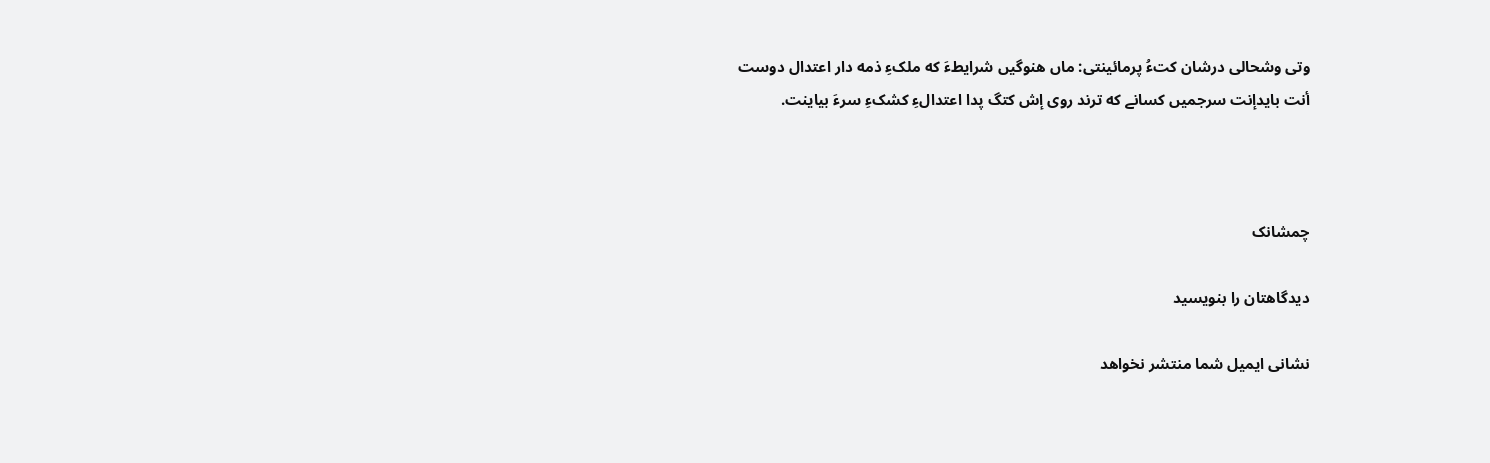وتی وشحالی درشان کتءُ پرمائینتی: ماں هنوگیں شرایطءَ که ملکءِ ذمه دار اعتدال دوست أنت بایدإنت سرجمیں کسانے که ترند روی إش کتگ پدا اعتدالءِ کشکءِ سرءَ بیاینت.



چمشانک

دیدگاهتان را بنویسید

نشانی ایمیل شما منتشر نخواهد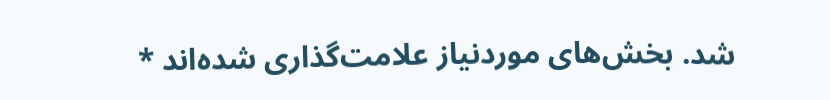شد. بخش‌های موردنیاز علامت‌گذاری شده‌اند *